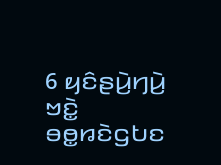6 ꤟꤢꤨꤔꤣꤧ꤬ꤚꤣꤧ꤬ ꤠꤢꤧ꤭ ꤋꤥ꤭ꤙꤢꤧꤞꤝꤢ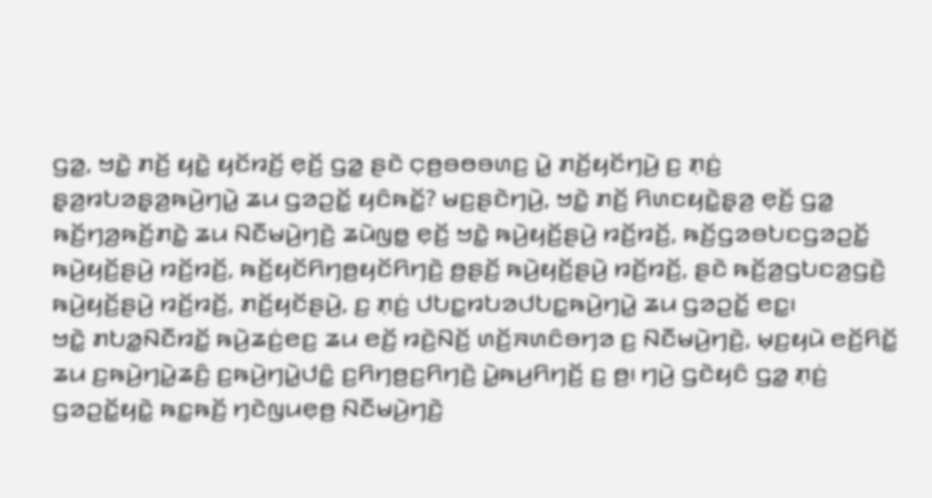ꤞꤤ꤭, ꤠꤢꤧ꤭ ꤊꤢꤩ꤬ ꤟꤢꤧ꤭ ꤟꤢꤩꤙꤢꤩ꤬ ꤕ꤫ꤢꤩ꤬ ꤞꤤ꤭ ꤔꤢꤧ ꤍ꤫ꤥ꤬ꤋꤥꤋꤛꤢ꤬ ꤣꤧ꤭ ꤊꤢꤩ꤬ꤟꤢꤩꤚꤣꤧ꤬ ꤢ꤬ ꤊ꤫ꤢꤦ꤬ ꤔ꤫ꤤ꤬ꤙꤝꤤꤔ꤫ꤤ꤬ꤒꤣꤧ꤬ꤚꤣꤧ꤭ ꤘꤣ ꤞꤤꤑꤢꤩ꤭ ꤟꤢꤨꤒꤢꤩ꤭? ꤗꤢ꤬ꤔꤢꤧꤚꤣꤧ꤬, ꤠꤢꤧ꤭ ꤊꤢꤩ꤬ ꤖꤛꤢꤟꤢꤧ꤭ꤔ꤫ꤤ꤬ ꤕ꤫ꤢꤩ꤬ ꤞꤤ꤭ ꤒꤢꤩ꤬ꤚꤤ꤬ꤒꤢꤩ꤬ꤊꤢꤧ꤭ ꤘꤣ ꤡꤢꤪꤗꤣꤧ꤬ꤚꤢꤧ꤬ ꤘꤣꤧꤜꤥ꤭ ꤕ꤫ꤢꤩ꤬ ꤠꤢꤧ꤭ ꤒꤣꤧ꤬ꤟꤢꤩ꤬ꤔꤣꤧ꤬ ꤙꤢꤩ꤬ꤙꤢꤩ꤬, ꤒꤢꤩ꤬ꤞꤤꤋꤝꤢꤞꤤꤑꤢꤩ꤭ ꤒꤣꤧ꤬ꤟꤢꤩ꤬ꤔꤣꤧ꤬ ꤙꤢꤩ꤬ꤙꤢꤩ꤬, ꤒꤢꤩ꤬ꤟꤢꤩꤖꤚꤥ꤬ꤟꤢꤩꤖꤚꤢꤧ꤬ ꤥ꤬ꤔꤢꤩ꤬ ꤒꤣꤧ꤬ꤟꤢꤩ꤬ꤔꤣꤧ꤬ ꤙꤢꤩ꤬ꤙꤢꤩ꤬, ꤔꤢꤧ ꤒꤢꤩ꤬ꤤ꤬ꤞꤝꤢꤤ꤬ꤞꤢꤧ꤬ ꤒꤣꤧ꤬ꤟꤢꤩ꤬ꤔꤣꤧ꤬ ꤙꤢꤩ꤬ꤙꤢꤩ꤬, ꤊꤢꤩ꤬ꤟꤢꤩꤔꤣꤧ꤬, ꤢ꤬ ꤊ꤫ꤢꤦ꤬ ꤓꤝꤢ꤭ꤙꤝꤤꤓꤝꤢ꤭ꤒꤣꤧ꤬ꤚꤣꤧ꤭ ꤘꤣ ꤞꤤꤑꤢꤩ꤭ ꤕꤢ꤭꤯
ꤠꤢꤧ꤭ ꤊꤝꤤ꤭ꤡꤢꤪꤙꤢꤩ꤭ ꤒꤣꤧ꤬ꤘꤢꤦ꤬ꤕꤢ꤬ ꤘꤣ ꤕꤢꤩ꤬ ꤙꤢꤧ꤬ꤡꤢꤩ꤬ ꤛꤢꤩ꤬ꤏꤛꤢꤨꤋꤚꤤ ꤢ꤬ ꤡꤢꤪꤗꤣꤧ꤬ꤚꤢꤧ꤬, ꤗ꤫ꤢ꤬ꤟꤣꤧ ꤕꤢꤩ꤬ꤖꤢꤩ꤭ ꤘꤣ ꤢ꤬ꤒꤣꤧ꤬ꤚꤣꤧ꤭ꤘꤢꤨ꤬ ꤢ꤬ꤒꤣꤧ꤬ꤚꤣꤧ꤭ꤓꤢꤨ꤭ ꤢ꤬ꤖꤚꤥ꤬ꤢ꤬ꤖꤚꤢꤧ꤬ ꤣꤧ꤭ꤒꤣ꤬ꤖꤚꤢꤩ꤬ ꤢ꤬ ꤥ꤬꤯ ꤚꤣꤧ꤬ ꤞꤢꤧꤟꤢꤨ ꤞꤤ꤭ ꤊ꤫ꤢꤦ꤬ ꤞꤤꤑꤢꤩ꤭ꤟꤢꤧ꤭ ꤒꤢ꤭ꤒꤢꤩ꤬ ꤚꤢꤧꤜꤣꤕ꤫ꤥ꤬ ꤡꤢꤪꤗꤣꤧ꤬ꤚꤢꤧ꤬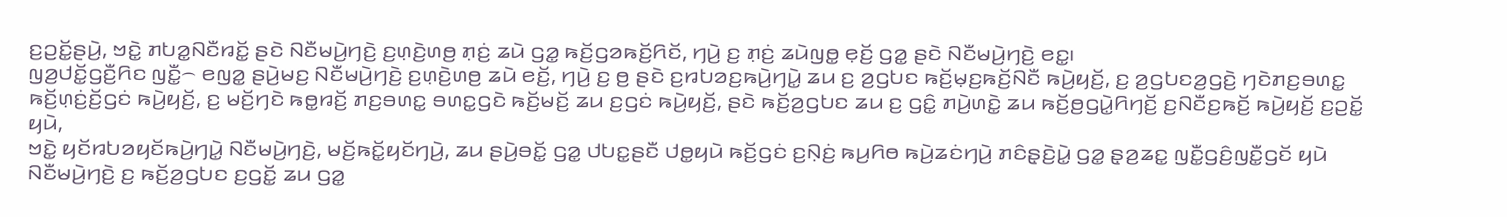ꤢ꤬ꤑꤢꤩ꤭ꤔꤣꤧ꤬, ꤠꤢꤧ꤭ ꤊꤝꤤ꤭ꤡꤢꤪꤙꤢꤩ꤭ ꤔꤢꤧ ꤡꤢꤪꤗꤣꤧ꤬ꤚꤢꤧ꤬ ꤢ꤬ꤛ꤫ꤢꤧ꤬ꤛꤥ꤬ ꤊ꤫ꤢꤦ꤬ ꤘꤣꤧ ꤞꤤ꤭ ꤒꤢꤩ꤬ꤞꤤꤒꤢꤩ꤬ꤖꤢꤩ, ꤚꤣꤧ꤬ ꤢ꤬ ꤊ꤫ꤢꤦ꤬ ꤘꤣꤧꤜꤥ꤭ ꤕ꤫ꤢꤩ꤬ ꤞꤤ꤭ ꤔꤢꤧ ꤡꤢꤪꤗꤣꤧ꤬ꤚꤢꤧ꤬ ꤕꤢ꤭꤯
ꤜꤤ꤬ꤓꤢꤩ꤭ꤞꤢꤪ꤬ꤖꤢ ꤜꤢꤪ꤭꤮ ꤕꤜꤤ꤭ ꤔꤣꤧ꤬ꤗꤢ꤬ ꤡꤢꤪꤗꤣꤧ꤬ꤚꤢꤧ꤬ ꤢ꤬ꤛ꤫ꤢꤧ꤬ꤛꤥ꤬ ꤘꤣꤧ ꤕꤢꤩ꤬, ꤚꤣꤧ꤬ ꤢ꤬ ꤥ꤬ ꤔꤢꤧ ꤢ꤬ꤙꤝꤤꤢ꤬ꤒꤣꤧ꤬ꤚꤣꤧ꤭ ꤘꤣ ꤢ꤬ ꤤ꤬ꤞꤝꤢ ꤒꤢꤩ꤬ꤗ꤫ꤢ꤬ꤒꤢꤩ꤬ꤡꤢꤪ ꤒꤣꤧ꤬ꤟꤢꤩ꤬, ꤢ꤬ ꤤ꤬ꤞꤝꤢꤤ꤬ꤞꤢꤧ꤬ ꤚꤢꤧꤊꤢ꤬ꤋꤛꤢ꤭ ꤒꤢꤩ꤬ꤛ꤫ꤢꤦ꤬ꤢꤩ꤬ꤞꤢꤦ ꤒꤣꤧ꤬ꤟꤢꤩ꤬, ꤢ꤬ ꤗꤢꤩ꤬ꤚꤢꤧ ꤒꤥ꤭ꤙꤢꤩ꤬ ꤊꤢ꤬ꤋꤛꤢ꤭ ꤋꤛꤢ꤭ꤞꤢꤧ ꤒꤢꤩ꤬ꤗꤢꤩ꤬ ꤘꤣ ꤢ꤬ꤞꤢꤦ ꤒꤣꤧ꤬ꤟꤢꤩ꤬, ꤔꤢꤧ ꤒꤢꤩ꤬ꤤ꤬ꤞꤝꤢ ꤘꤣ ꤢ꤬ ꤞꤢꤨ꤭ ꤊꤣꤧ꤬ꤛꤢꤧ꤭ ꤘꤣ ꤒꤢꤩ꤬ꤥ꤬ꤞꤣꤧ꤭ꤖꤚꤢꤩ꤬ ꤢ꤬ꤡꤢꤪꤢ꤬ꤒꤢꤩ꤬ ꤒꤣꤧ꤬ꤟꤢꤩ꤬ ꤢ꤬ꤑꤢꤩ꤭ ꤟꤣꤧ,
ꤠꤢꤧ꤭ ꤟꤢꤩꤙꤝꤤꤟꤢꤩꤒꤣꤧ꤬ꤚꤣꤧ꤭ ꤡꤢꤪꤗꤣꤧ꤬ꤚꤢꤧ꤬, ꤗꤢꤩ꤬ꤒꤢꤩ꤭ꤟꤢꤩꤚꤣꤧ꤬, ꤘꤣ ꤔꤣꤧ꤬ꤋꤢꤩ꤭ ꤞꤤ꤭ ꤓꤝꤢ꤭ꤔꤢꤪ ꤓꤥ꤭ꤟꤣꤧ ꤒꤢꤩ꤬ꤞꤢꤦ ꤢ꤬ꤡ꤫ꤢꤦ꤬ ꤒꤣ꤬ꤖꤥ ꤒꤣꤧ꤬ꤘꤢꤦꤚꤣꤧ꤬ ꤊꤢꤨꤔ꤫ꤢꤧ꤬ꤣꤧ꤭ ꤞꤤ꤭ ꤔ꤫ꤤ꤬ꤘꤢ꤭ ꤜꤢꤪ꤭ꤞꤢꤨ꤬ꤜꤢꤪ꤭ꤞꤢꤩ ꤟꤣꤧ ꤡꤢꤪꤗꤣꤧ꤬ꤚꤢꤧ꤬ ꤢ꤬ ꤒꤢꤩ꤬ꤤ꤬ꤞꤝꤢ ꤢ꤬ꤞꤢꤩ꤭ ꤘꤣ ꤞꤤ꤭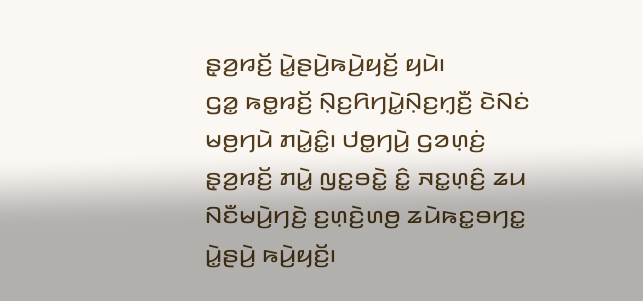ꤔ꤫ꤤ꤬ꤙꤢꤩ꤬ ꤣꤧ꤭ꤔꤣꤧ꤬ꤒꤣꤧ꤬ꤟꤢꤩ꤬ ꤟꤣꤧ꤯
ꤞꤤ꤭ ꤒꤥ꤭ꤙꤢꤩ꤬ ꤡ꤫ꤢ꤬ꤖꤚꤣꤧ꤭ꤡ꤫ꤢ꤬ꤚ꤫ꤢꤪ꤬ ꤢꤧꤡꤢꤦ ꤗꤥ꤬ꤚꤣꤧ ꤊꤣꤧ꤭ꤢꤨ꤭꤯ ꤓꤥ꤭ꤚꤣꤧ꤬ ꤞꤤꤛ꤫ꤢꤦ꤬ ꤔ꤫ꤤ꤬ꤙꤢꤩ꤬ ꤊꤣꤧ꤭ ꤜꤢ꤭ꤋꤢꤧ꤭ ꤢꤨ꤭ ꤏꤢ꤭ꤛ꤫ꤢꤨ꤬ ꤘꤣ ꤡꤢꤪꤗꤣꤧ꤬ꤚꤢꤧ꤬ ꤢ꤬ꤛ꤫ꤢꤧ꤬ꤛꤥ꤬ ꤘꤣꤧꤒꤢ꤭ꤋꤚꤢ꤭ ꤣꤧ꤭ꤔꤣꤧ꤬ ꤒꤣꤧ꤬ꤟꤢꤩ꤬꤯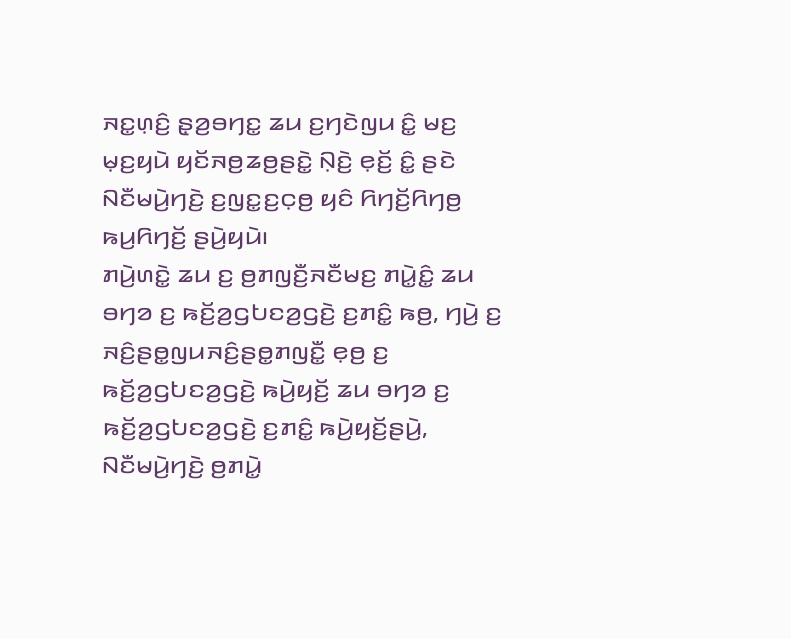ꤏꤢ꤭ꤛ꤫ꤢꤨ꤬ ꤔ꤫ꤤ꤬ꤋꤚꤢ꤭ ꤘꤣ ꤢ꤬ꤚꤢꤧꤜꤣ ꤢꤨ꤭ ꤗꤢ꤬ ꤗ꤫ꤢ꤬ꤟꤣꤧ ꤟꤢꤩꤏꤥ꤬ꤘꤥ꤬ꤔꤢꤧ꤭ ꤡ꤫ꤢꤧ꤬ ꤕ꤫ꤢꤩ꤬ ꤢꤨ꤭ ꤔꤢꤧ ꤡꤢꤪꤗꤣꤧ꤬ꤚꤢꤧ꤬ ꤢ꤬ꤜꤢ꤭ꤢ꤬ꤍ꤫ꤥ꤬ ꤟꤢꤨ ꤖꤚꤢꤩ꤬ꤖꤚꤥ꤬ ꤒꤣ꤬ꤖꤚꤢꤩ꤬ ꤔꤣꤧ꤬ꤟꤣꤧ꤯
ꤊꤣꤧ꤬ꤛꤢꤧ꤭ ꤘꤣ ꤢ꤬ ꤥ꤬ꤊꤜꤢꤪ꤬ꤏꤢꤪꤗꤢ꤬ ꤊꤣꤧ꤭ꤢꤨ꤭ ꤘꤣ ꤋꤚꤤ ꤢ꤬ ꤒꤢꤩ꤬ꤤ꤬ꤞꤝꤢꤤ꤬ꤞꤢꤧ꤬ ꤢ꤬ꤊꤢꤨ꤭ ꤒꤥ꤬, ꤚꤣꤧ꤬ ꤢ꤬ ꤏꤢꤨ꤬ꤔꤥ꤭ꤜꤣꤏꤢꤨ꤬ꤔꤥ꤭ꤊꤜꤢꤪ꤭ ꤕ꤫ꤥ꤬ ꤢ꤬ ꤒꤢꤩ꤬ꤤ꤬ꤞꤝꤢꤤ꤬ꤞꤢꤧ꤬ ꤒꤣꤧ꤬ꤟꤢꤩ꤬ ꤘꤣ ꤋꤚꤤ ꤢ꤬ ꤒꤢꤩ꤬ꤤ꤬ꤞꤝꤢꤤ꤬ꤞꤢꤧ꤬ ꤢ꤬ꤊꤢꤨ꤭ ꤒꤣꤧ꤬ꤟꤢꤩ꤬ꤔꤣꤧ꤬, ꤡꤢꤪꤗꤣꤧ꤬ꤚꤢꤧ꤬ ꤥ꤬ꤊꤣꤧ꤭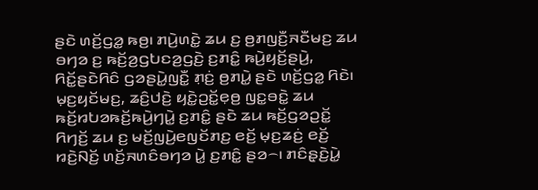ꤔꤢꤧ ꤛꤢꤩ꤬ꤞꤤ꤭ ꤒꤥ꤬꤯ ꤊꤣꤧ꤬ꤛꤢꤧ꤭ ꤘꤣ ꤢ꤬ ꤥ꤬ꤊꤜꤢꤪ꤬ꤏꤢꤪꤗꤢ꤬ ꤘꤣ ꤋꤚꤤ ꤢ꤬ ꤒꤢꤩ꤬ꤤ꤬ꤞꤝꤢꤤ꤬ꤞꤢꤧ꤬ ꤢ꤬ꤊꤢꤨ꤭ ꤒꤣꤧ꤬ꤟꤢꤩ꤬ꤔꤣꤧ꤬, ꤖꤢꤩ꤭ꤔꤢꤧꤖꤢꤨ ꤞꤤꤔꤣꤧ꤭ꤜꤢꤪ꤭ ꤊ꤫ꤢꤦ꤬ ꤥ꤬ꤊꤣꤧ꤭ ꤔꤢꤧ ꤛꤢꤩ꤬ꤞꤤ꤭ ꤖꤢꤧ꤯
ꤗ꤫ꤢ꤬ꤟꤢꤩꤗꤢ꤬, ꤘꤢꤨ꤬ꤓꤢꤧ꤬ ꤟꤢꤧ꤭ꤑꤢꤩ꤭ꤕ꤫ꤥ꤬ ꤜꤢ꤭ꤋꤢꤧ꤭ ꤘꤣ ꤒꤢꤩ꤬ꤙꤝꤤꤒꤢꤩ꤬ꤒꤣꤧ꤬ꤚꤣꤧ꤭ ꤢ꤬ꤊꤢꤨ꤭ ꤔꤢꤧ ꤘꤣ ꤒꤢꤩ꤬ꤞꤤꤑꤢꤩ꤭ ꤖꤚꤢꤩ꤬ ꤘꤣ ꤢ꤬ ꤗꤢꤩ꤬ꤜꤣꤧ꤬ꤕꤜꤢꤩꤊꤢ꤬ ꤕꤢꤩ꤬ ꤗ꤫ꤢ꤬ꤘꤢꤦ꤬ ꤕꤢꤩ꤬ ꤙꤢꤧ꤬ꤡꤢꤩ꤬ ꤛꤢꤩ꤬ꤏꤛꤢꤨꤋꤚꤤ ꤣꤧ꤭ ꤢ꤬ꤊꤢꤨ꤭ ꤔꤤ꤮꤯ ꤊꤢꤨꤔ꤫ꤢꤧ꤬ꤣꤧ꤭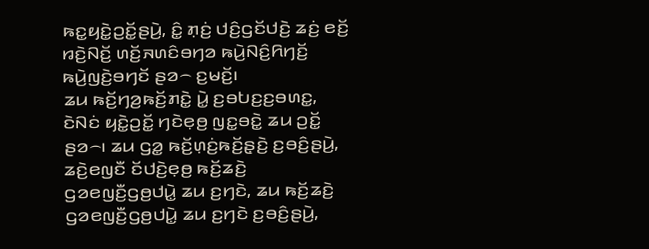ꤒꤢ꤭ꤟꤢꤧ꤭ꤑꤢꤩ꤭ꤔꤣꤧ꤬, ꤢꤨ꤭ ꤊ꤫ꤢꤦ꤬ ꤓꤢꤨ꤬ꤞꤢꤩꤓꤢꤧ꤬ ꤘꤢꤦ꤬ ꤕꤢꤩ꤬ ꤙꤢꤧ꤬ꤡꤢꤩ꤬ ꤛꤢꤩ꤬ꤏꤛꤢꤨꤋꤚꤤ ꤒꤣꤧ꤬ꤡꤢꤨ꤬ꤖꤚꤢꤩ꤬ ꤒꤣꤧ꤬ꤜꤢꤧ꤬ꤋꤚꤢꤩ ꤔꤤ꤮ ꤢ꤬ꤗꤢꤩ꤬꤯
ꤘꤣ ꤒꤢꤩ꤬ꤚꤤ꤬ꤒꤢꤩ꤬ꤊꤢꤧ꤭ ꤣꤧ꤭ ꤢ꤬ꤋꤝꤢ꤬ꤢ꤬ꤋꤛꤢ꤭, ꤢꤧꤡꤢꤦ ꤟꤢꤧ꤭ꤑꤢꤩ꤭ ꤚꤢꤧꤕ꤫ꤥ꤬ ꤜꤢ꤭ꤋꤢꤧ꤭ ꤘꤣ ꤑꤢꤩ꤭ ꤔꤤ꤮꤯ ꤘꤣ ꤞꤤ꤭ ꤒꤢꤩ꤬ꤛ꤫ꤢꤦ꤬ꤒꤢꤩ꤬ꤔ꤫ꤢꤧ꤬ ꤢ꤬ꤋꤢꤨ꤬ꤔꤣꤧ꤬, ꤘꤢꤧ꤬ꤕꤜꤢꤪ ꤢꤩꤓꤢꤧ꤬ꤕ꤫ꤥ꤬ ꤒꤢꤩ꤬ꤘꤢꤧ꤬ ꤞꤤꤕꤜꤢꤪ꤬ꤞꤥ꤬ꤓꤣꤧ꤭ ꤘꤣ ꤢ꤬ꤚꤢꤧ, ꤘꤣ ꤒꤢꤩ꤬ꤘꤢꤧ꤬ ꤞꤤꤕꤜꤢꤪ꤬ꤞꤥ꤬ꤓꤣꤧ꤭ ꤘꤣ ꤢ꤬ꤚꤢꤧ ꤢ꤬ꤋꤢꤨ꤬ꤔꤣꤧ꤬,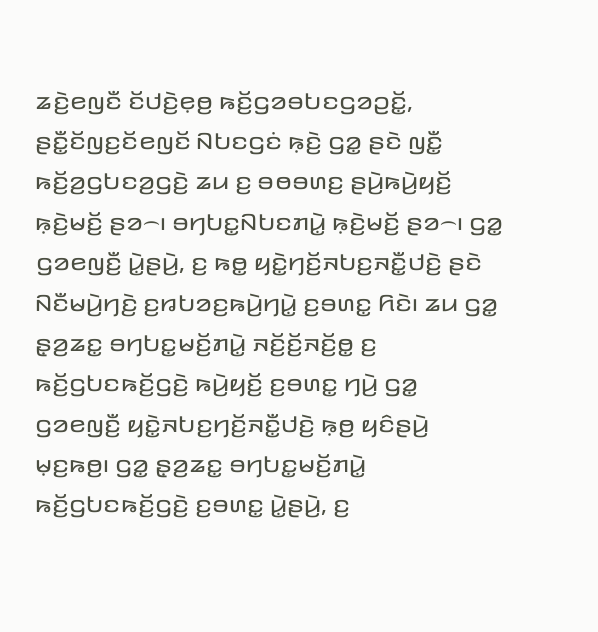ꤘꤢꤧ꤬ꤕꤜꤢꤪ ꤢꤩꤓꤢꤧ꤬ꤕ꤫ꤥ꤬ ꤒꤢꤩ꤬ꤞꤤꤋꤝꤢꤞꤤꤑꤢꤩ꤭,
ꤔꤢꤪ꤭ꤢꤩꤜꤢ꤬ꤢꤩꤕꤜꤢꤩ ꤡꤝꤢꤞꤢꤦ ꤒ꤫ꤢꤧ꤬ ꤞꤤ꤭ ꤔꤢꤧ ꤜꤢꤪ꤭ ꤒꤢꤩ꤬ꤤ꤬ꤞꤝꤢꤤ꤬ꤞꤢꤧ꤬ ꤘꤣ ꤢ꤬ ꤋꤥꤋꤛꤢ꤬ ꤔꤣꤧ꤬ꤒꤣꤧ꤬ꤟꤢꤩ꤬ ꤒ꤫ꤢꤧ꤬ꤗꤢꤩ꤬ ꤔꤤ꤮꤯ ꤋꤚꤝꤢ꤭ꤡꤝꤢꤊꤣꤧ꤭ ꤒ꤫ꤢꤧ꤬ꤗꤢꤩ꤬ ꤔꤤ꤮꤯ ꤞꤤ꤭ ꤞꤤꤕꤜꤢꤪ꤬ ꤣꤧ꤭ꤔꤣꤧ꤬, ꤢ꤬ ꤒꤥ꤭ ꤟꤢꤧ꤭ꤚꤢꤩ꤬ꤏꤝꤢ꤬ꤏꤢꤪ꤭ꤓꤢꤧ꤬ ꤔꤢꤧ ꤡꤢꤪꤗꤣꤧ꤬ꤚꤢꤧ꤬ ꤢ꤬ꤙꤝꤤꤢ꤬ꤒꤣꤧ꤬ꤚꤣꤧ꤭ ꤢ꤬ꤋꤛꤢ꤭ ꤖꤢꤧ꤯ ꤘꤣ ꤞꤤ꤭ ꤔ꤫ꤤ꤬ꤘꤢ꤭ ꤋꤚꤝꤢ꤭ꤗꤢꤩ꤬ꤊꤣꤧ꤭ ꤏꤢꤩ꤬ꤢꤩ꤬ꤏꤢꤩ꤬ꤥ꤭ ꤢ꤬ ꤒꤢꤩ꤬ꤞꤝꤢꤒꤢꤩ꤬ꤞꤢꤧ꤬ ꤒꤣꤧ꤬ꤟꤢꤩ꤬ ꤢ꤬ꤋꤛꤢ꤭ ꤚꤣꤧ꤬ ꤞꤤ꤭ ꤞꤤꤕꤜꤢꤪ꤬ ꤟꤢꤧ꤭ꤏꤝꤢ꤬ꤚꤢꤩ꤬ꤏꤢꤪ꤭ꤓꤢꤧ꤬ ꤒ꤫ꤥ꤬ ꤟꤢꤨꤔꤣꤧ꤬ ꤗ꤫ꤢ꤬ꤒꤥ꤬꤯ ꤞꤤ꤭ ꤔ꤫ꤤ꤬ꤘꤢ꤭ ꤋꤚꤝꤢ꤭ꤗꤢꤩ꤬ꤊꤣꤧ꤭ ꤒꤢꤩ꤬ꤞꤝꤢꤒꤢꤩ꤬ꤞꤢꤧ꤬ ꤢ꤬ꤋꤛꤢ꤭ ꤣꤧ꤭ꤔꤣꤧ꤬, ꤢ꤬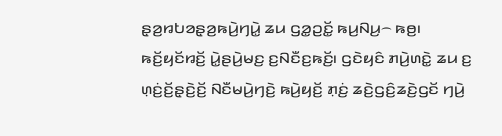ꤔ꤫ꤤ꤬ꤙꤝꤤꤔ꤫ꤤ꤬ꤒꤣꤧ꤬ꤚꤣꤧ꤭ ꤘꤣ ꤞꤤ꤭ꤑꤢꤩ꤭ ꤒꤣ꤬ꤡꤣ꤬꤮ ꤒꤥ꤬꤯
ꤒꤢꤩ꤬ꤟꤢꤩꤙꤢꤩ꤬ ꤣꤧ꤭ꤔꤣꤧ꤬ꤗꤢ꤬ ꤢ꤬ꤡꤢꤪꤢ꤬ꤒꤢꤩ꤬꤯ ꤞꤢꤧꤟꤢꤨ ꤊꤣꤧ꤬ꤛꤢꤧ꤭ ꤘꤣ ꤢ꤬ ꤛ꤫ꤢꤦ꤬ꤢꤩ꤬ꤔ꤫ꤢꤧ꤬ꤢꤩ꤬ ꤡꤢꤪꤗꤣꤧ꤬ꤚꤢꤧ꤬ ꤒꤣꤧ꤬ꤟꤢꤩ꤬ ꤊ꤫ꤢꤦ꤬ ꤘꤢꤧ꤬ꤞꤢꤨ꤬ꤘꤢꤧ꤬ꤞꤢꤩ ꤚꤣꤧ꤬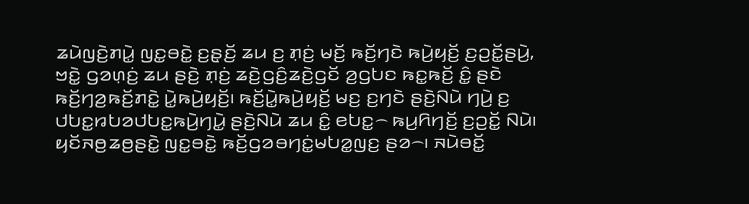ꤘꤣꤧꤜꤢꤧ꤬ꤊꤣꤧ꤭ ꤜꤢ꤭ꤋꤢꤧ꤭ ꤢ꤬ꤔ꤫ꤢꤩ꤬ ꤘꤣ ꤢ꤬ ꤊ꤫ꤢꤦ꤬ ꤗꤢꤩ꤬ ꤒꤢꤩ꤬ꤚꤢꤧ ꤒꤣꤧ꤬ꤟꤢꤩ꤬ ꤢ꤬ꤑꤢꤩ꤭ꤔꤣꤧ꤬, ꤠꤢꤧ꤭ ꤞꤤꤛ꤫ꤢꤦ꤬ ꤘꤣ ꤔꤢꤧ꤬ ꤊ꤫ꤢꤦ꤬ ꤘꤢꤧ꤬ꤞꤢꤨ꤬ꤘꤢꤧ꤬ꤞꤢꤩ ꤤ꤬ꤞꤝꤢ ꤒꤢ꤭ꤒꤢꤩ꤬ ꤢꤨ꤭ ꤔꤢꤧ ꤒꤢꤩ꤬ꤚꤤ꤬ꤒꤢꤩ꤬ꤊꤢꤧ꤭ ꤣꤧ꤭ꤒꤣꤧ꤬ꤟꤢꤩ꤬꤯ ꤒꤢꤩ꤬ꤣꤧ꤭ꤒꤣꤧ꤬ꤟꤢꤩ꤬ ꤗꤢ꤬ ꤢ꤬ꤚꤢꤧ ꤔꤢꤧ꤬ꤡꤣꤧ ꤚꤣꤧ꤬ ꤢ꤬ ꤓꤝꤢ꤭ꤙꤝꤤꤓꤝꤢ꤭ꤒꤣꤧ꤬ꤚꤣꤧ꤭ ꤔꤢꤧ꤬ꤡꤣꤧ ꤘꤣ ꤢꤨ꤭ ꤕꤝꤢ꤭꤮ ꤒꤣ꤬ꤖꤚꤢꤩ꤬ ꤢ꤬ꤑꤢꤩ꤭ ꤡꤣꤧ꤯
ꤟꤢꤩꤏꤥ꤬ꤘꤥ꤬ꤔꤢꤧ꤭ ꤜꤢ꤭ꤋꤢꤧ꤭ ꤒꤢꤩ꤬ꤞꤤꤋꤚꤢꤦ꤭ꤗꤝꤤ꤭ꤜꤢ꤬ ꤔꤤ꤮꤯ ꤏꤣꤧꤋꤢꤩ꤭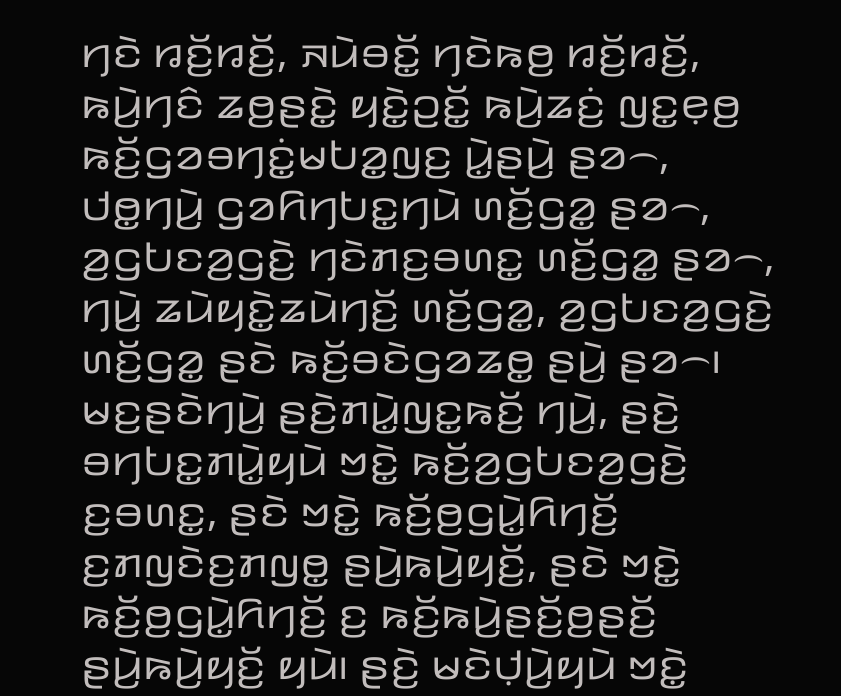ꤚꤢꤧ ꤙꤢꤩ꤬ꤙꤢꤩ꤬, ꤏꤣꤧꤋꤢꤩ꤭ ꤚꤢꤧꤒꤥ꤬ ꤙꤢꤩ꤬ꤙꤢꤩ꤬, ꤒꤣꤧ꤬ꤚꤢꤨ ꤘꤥ꤬ꤔꤢꤧ꤭ ꤟꤢꤧ꤭ꤑꤢꤩ꤭ ꤒꤣꤧ꤬ꤘꤢꤦ꤬ ꤜꤢ꤭ꤕ꤫ꤥ꤬ ꤒꤢꤩ꤬ꤞꤤꤋꤚꤢꤦ꤭ꤗꤝꤤ꤭ꤜꤢ꤬ ꤣꤧ꤭ꤔꤣꤧ꤬ ꤔꤤ꤮, ꤓꤥ꤭ꤚꤣꤧ꤬ ꤞꤤꤖꤚꤝꤢ꤭ꤚꤣꤧ ꤛꤢꤩ꤬ꤞꤤ꤭ ꤔꤤ꤮, ꤤ꤬ꤞꤝꤢꤤ꤬ꤞꤢꤧ꤬ ꤚꤢꤧꤊꤢ꤬ꤋꤛꤢ꤭ ꤛꤢꤩ꤬ꤞꤤ꤭ ꤔꤤ꤮, ꤚꤣꤧ꤬ ꤘꤣꤧꤟꤢꤧ꤭ꤘꤣꤧꤚꤢꤩ꤬ ꤛꤢꤩ꤬ꤞꤤ꤭, ꤤ꤬ꤞꤝꤢꤤ꤬ꤞꤢꤧ꤬ ꤛꤢꤩ꤬ꤞꤤ꤭ ꤔꤢꤧ ꤒꤢꤩ꤬ꤋꤢꤧꤞꤤꤘꤥ꤭ ꤔꤣꤧ꤬ ꤔꤤ꤮꤯
ꤗꤢ꤬ꤔꤢꤧꤚꤣꤧ꤬ ꤔꤢꤧ꤬ꤊꤣꤧ꤭ꤜꤢ꤭ꤒꤢꤩ꤬ ꤚꤣꤧ꤬, ꤔꤢꤧ꤬ ꤋꤚꤝꤢ꤭ꤊꤣꤧ꤭ꤟꤣꤧ ꤠꤢꤧ꤭ ꤒꤢꤩ꤬ꤤ꤬ꤞꤝꤢꤤ꤬ꤞꤢꤧ꤬ ꤢ꤬ꤋꤛꤢ꤭, ꤔꤢꤧ ꤠꤢꤧ꤭ ꤒꤢꤩ꤬ꤥ꤬ꤞꤣꤧ꤭ꤖꤚꤢꤩ꤬ ꤢ꤬ꤊꤜꤢꤧꤢ꤬ꤊꤜꤥ꤭ ꤔꤣꤧ꤬ꤒꤣꤧ꤬ꤟꤢꤩ꤬, ꤔꤢꤧ ꤠꤢꤧ꤭ ꤒꤢꤩ꤬ꤥ꤬ꤞꤣꤧ꤭ꤖꤚꤢꤩ꤬ ꤢ꤬ ꤒꤢꤩ꤬ꤒꤣꤧ꤬ꤔꤢꤩ꤬ꤥ꤬ꤔꤢꤩ꤬ ꤔꤣꤧ꤬ꤒꤣꤧ꤬ꤟꤢꤩ꤬ ꤟꤣꤧ꤯ ꤔꤢꤧ꤬ ꤗꤢꤧꤓ꤫ꤣꤧ꤬ꤟꤣꤧ ꤠꤢꤧ꤭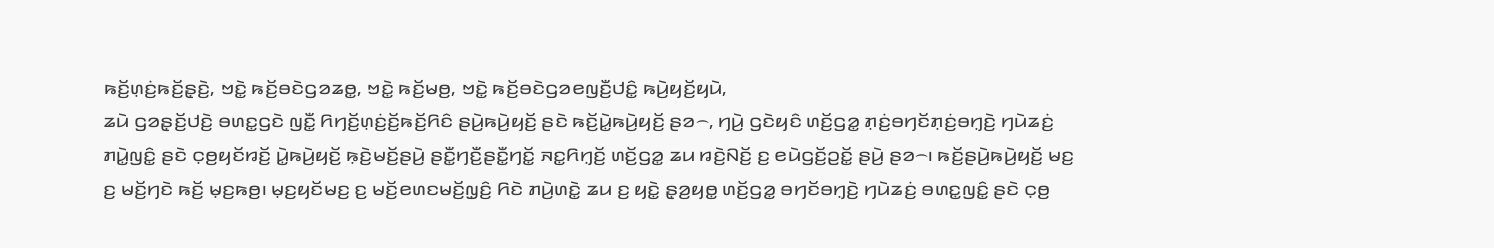ꤒꤢꤩ꤬ꤛ꤫ꤢꤦ꤬ꤒꤢꤩ꤬ꤔ꤫ꤢꤧ꤬, ꤠꤢꤧ꤭ ꤒꤢꤩ꤬ꤋꤢꤧꤞꤤꤘꤥ꤭, ꤠꤢꤧ꤭ ꤒꤢꤩ꤬ꤗꤥ꤬, ꤠꤢꤧ꤭ ꤒꤢꤩ꤬ꤋꤢꤧꤞꤤꤕꤜꤢꤪ꤬ꤓꤢꤨ꤭ ꤒꤣꤧ꤬ꤟꤢꤩ꤬ꤟꤣꤧ,
ꤘꤣꤧ ꤞꤤꤔ꤫ꤢꤩ꤬ꤓꤢꤧ꤬ ꤋꤛꤢ꤭ꤞꤢꤧ ꤜꤢꤪ꤭ ꤖꤚꤢꤩ꤬ꤛ꤫ꤢꤦ꤬ꤢꤩ꤬ꤒꤢꤩ꤬ꤖꤢꤨ ꤔꤣꤧ꤬ꤒꤣꤧ꤬ꤟꤢꤩ꤬ ꤔꤢꤧ ꤒꤢꤩ꤬ꤣꤧ꤭ꤒꤣꤧ꤬ꤟꤢꤩ꤬ ꤔꤤ꤮, ꤚꤣꤧ꤬ ꤞꤢꤧꤟꤢꤨ ꤛꤢꤩ꤬ꤞꤤ꤭ ꤊ꤫ꤢꤦ꤬ꤋꤚꤢꤩꤊ꤫ꤢꤦ꤬ꤋꤚ꤫ꤢꤧ꤬ ꤚꤣꤧꤘꤢꤦ꤬ ꤊꤣꤧ꤭ꤜꤢꤨ꤭ ꤔꤢꤧ ꤍ꤫ꤥ꤬ꤟꤢꤩꤙꤢꤩ꤬ ꤣꤧ꤭ꤒꤣꤧ꤬ꤟꤢꤩ꤬ ꤒ꤫ꤢꤧ꤬ꤗꤢꤩ꤬ꤔꤣꤧ꤬ ꤔꤢꤪ꤭ꤚꤢꤪ꤬ꤔꤢꤪ꤭ꤚꤢꤩ꤭ ꤏꤢ꤭ꤖꤚ꤫ꤢꤩ꤬ ꤛꤢꤩ꤬ꤞꤤ꤭ ꤘꤣ ꤙꤢꤧ꤬ꤡꤢꤩ꤬ ꤢ꤬ ꤕꤣꤧꤞꤢꤩ꤬ꤑꤢꤩ꤭ ꤔꤣꤧ꤬ ꤔꤤ꤮꤯ ꤒꤢꤩ꤬ꤔꤣꤧ꤬ꤒꤣꤧ꤬ꤟꤢꤩ꤬ ꤗꤢ꤬ ꤢ꤬ ꤗꤢꤩ꤬ꤚꤢꤧ ꤒꤢꤩ꤬ ꤗ꤫ꤢ꤬ꤒꤥ꤬꤯ ꤗ꤫ꤢ꤬ꤟꤢꤩꤗꤢ꤬ ꤢ꤬ ꤗꤢꤩ꤬ꤕꤛꤢꤗꤢꤩ꤬ꤜ꤫ꤢꤨ꤬ ꤖꤢꤧ ꤊꤣꤧ꤬ꤛꤢꤧ꤭ ꤘꤣ ꤢ꤬ ꤟꤢꤧ꤭ ꤔ꤫ꤤ꤬ꤟꤥ꤭ ꤛꤢꤩ꤬ꤞꤤ꤭ ꤋꤚꤢꤩꤋꤚ꤫ꤢꤧ꤬ ꤚꤣꤧꤘꤢꤦ꤬ ꤋꤛꤢ꤭ꤜꤢꤨ꤭ ꤔꤢꤧ ꤍ꤫ꤥ꤬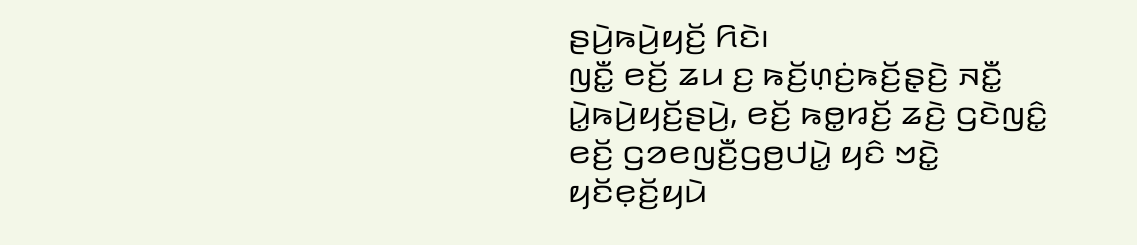ꤔꤣꤧ꤬ꤒꤣꤧ꤬ꤟꤢꤩ꤬ ꤖꤢꤧ꤯
ꤜꤢꤪ꤭ ꤕꤢꤩ꤬ ꤘꤣ ꤢ꤬ ꤒꤢꤩ꤬ꤛ꤫ꤢꤦ꤬ꤒꤢꤩ꤬ꤔ꤫ꤢꤧ꤬ ꤏꤢꤪ꤭ ꤣꤧ꤭ꤒꤣꤧ꤬ꤟꤢꤩ꤬ꤔꤣꤧ꤬, ꤕꤢꤩ꤬ ꤒꤥ꤭ꤙꤢꤩ꤬ ꤘꤢꤧ꤬ ꤞꤢꤧꤜꤢꤨ꤭ ꤕꤢꤩ꤬ ꤞꤤꤕꤜꤢꤪ꤬ꤞꤥ꤬ꤓꤣꤧ꤭ ꤟꤢꤨ ꤠꤢꤧ꤭ ꤟꤢꤩꤕ꤫ꤢꤩ꤬ꤟꤣꤧ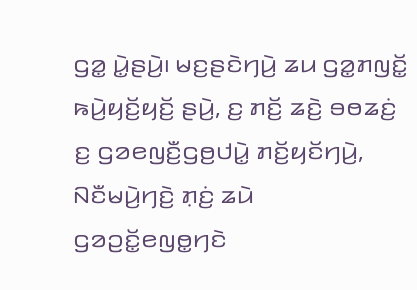ꤞꤤ꤭ ꤣꤧ꤭ꤔꤣꤧ꤬꤯ ꤗꤢ꤬ꤔꤢꤧꤚꤣꤧ꤬ ꤘꤣ ꤞꤤ꤭ꤊꤜꤢꤩ꤭ ꤒꤣꤧ꤬ꤟꤢꤩ꤬ꤟꤢꤩ꤬ ꤔꤣꤧ꤬, ꤢ꤬ ꤊꤢꤩ꤬ ꤘꤢꤧ꤬ ꤋꤥꤘꤢꤦ꤬ ꤢ꤬ ꤞꤤꤕꤜꤢꤪ꤬ꤞꤥ꤬ꤓꤣꤧ꤭ ꤊꤢꤩ꤬ꤟꤢꤩꤚꤣꤧ꤬, ꤡꤢꤪꤗꤣꤧ꤬ꤚꤢꤧ꤬ ꤊ꤫ꤢꤦ꤬ ꤘꤣꤧ ꤞꤤꤑꤢꤩ꤭ꤕꤜꤥ꤭ꤚꤢꤧ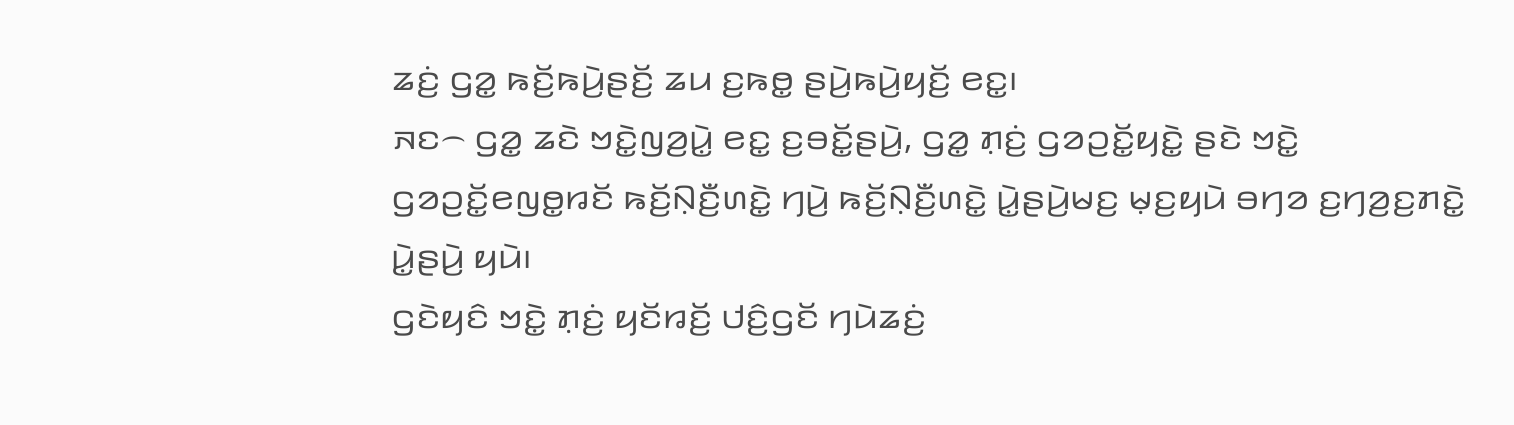ꤘꤢꤦ꤬ ꤞꤤ꤭ ꤒꤢꤩ꤬ꤒꤣꤧ꤬ꤔꤢꤩ꤬ ꤘꤣ ꤢ꤬ꤒꤥ꤭ ꤔꤣꤧ꤬ꤒꤣꤧ꤬ꤟꤢꤩ꤬ ꤕꤢ꤭꤯
ꤏꤢ꤮ ꤞꤤ꤭ ꤘꤢꤧ ꤠꤢꤧ꤭ꤜꤤ꤬ꤣꤧ꤭ ꤕꤢ꤭ ꤢ꤬ꤋꤢꤩ꤭ꤔꤣꤧ꤬, ꤞꤤ꤭ ꤊ꤫ꤢꤦ꤬ ꤞꤤꤑꤢꤩ꤭ꤟꤢꤧ꤭ ꤔꤢꤧ ꤠꤢꤧ꤭ ꤞꤤꤑꤢꤩ꤭ꤕꤜꤥ꤭ꤙꤢꤩ ꤒꤢꤩ꤬ꤡ꤫ꤢꤪ꤬ꤛꤢꤧ꤭ ꤚꤣꤧ꤬ ꤒꤢꤩ꤬ꤡ꤫ꤢꤪ꤬ꤛꤢꤧ꤭ ꤣꤧ꤭ꤔꤣꤧ꤬ꤗꤢ꤬ ꤗ꤫ꤢ꤬ꤟꤣꤧ ꤋꤚꤤ ꤢ꤬ꤚꤤ꤬ꤢ꤬ꤊꤢꤧ꤭ ꤣꤧ꤭ꤔꤣꤧ꤬ ꤟꤣꤧ꤯
ꤞꤢꤧꤟꤢꤨ ꤠꤢꤧ꤭ ꤊ꤫ꤢꤦ꤬ ꤟꤢꤩꤙꤢꤩ꤬ ꤓꤢꤨ꤬ꤞꤢꤩ ꤚꤣꤧꤘꤢꤦ꤬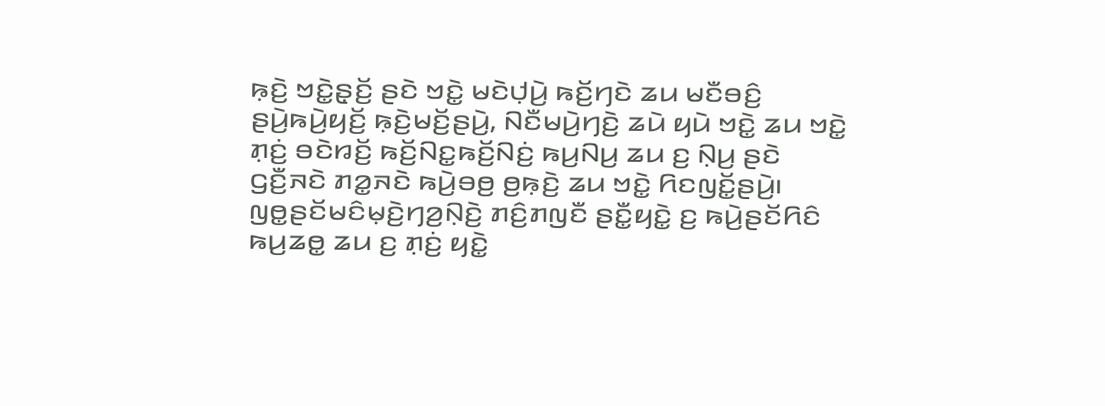ꤒ꤫ꤢꤧ꤬ ꤠꤢꤧ꤭ꤔ꤫ꤢꤩ꤬ ꤔꤢꤧ ꤠꤢꤧ꤭ ꤗꤢꤧꤓ꤫ꤣꤧ꤬ ꤒꤢꤩ꤬ꤚꤢꤧ ꤘꤣ ꤗꤢꤪꤋꤢꤨ꤬ ꤔꤣꤧ꤬ꤒꤣꤧ꤬ꤟꤢꤩ꤬ ꤒ꤫ꤢꤧ꤬ꤗꤢꤩ꤬ꤔꤣꤧ꤬, ꤡꤢꤪꤗꤣꤧ꤬ꤚꤢꤧ꤬ ꤘꤣꤧ ꤟꤣꤧ ꤠꤢꤧ꤭ ꤘꤣ ꤠꤢꤧ꤭ ꤊ꤫ꤢꤦ꤬ ꤋꤢꤧꤙꤢꤩ꤬ ꤒꤢꤩ꤬ꤡꤢ꤭ꤒꤢꤩ꤬ꤡꤢꤦ꤬ ꤒꤣ꤬ꤡꤣ꤬ ꤘꤣ ꤢ꤬ ꤡ꤫ꤣ꤬ ꤔꤢꤧ ꤞꤢꤪ꤬ꤏꤢꤧ ꤊꤤ꤭ꤏꤢꤧ ꤒꤣꤧ꤬ꤋꤥ꤬ ꤥ꤬ꤒ꤫ꤢꤧ꤬ ꤘꤣ ꤠꤢꤧ꤭ ꤖꤢꤜꤢꤩ꤭ꤔꤣꤧ꤬꤯ ꤜꤥ꤭ꤔꤢꤩꤗꤢꤨꤗ꤫ꤢꤧ꤬ꤚꤤ꤬ꤡ꤫ꤢꤧ꤬ ꤊꤢꤨ꤬ꤊꤜꤢꤪ ꤔꤢꤪ꤭ꤟꤢꤧ꤭ ꤢ꤬ ꤒꤣꤧ꤬ꤔꤢꤩꤖꤢꤨ ꤒꤣ꤬ꤘꤥ꤭ ꤘꤣ ꤢ꤬ ꤊ꤫ꤢꤦ꤬ ꤟꤢꤧ꤭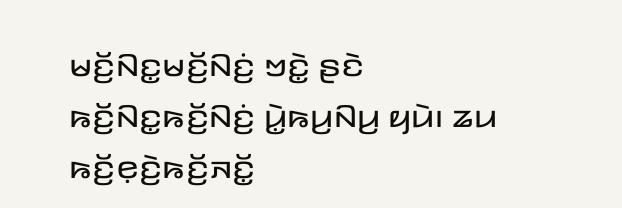ꤗꤢꤩ꤬ꤡꤢ꤭ꤗꤢꤩ꤬ꤡꤢꤦ꤬ ꤠꤢꤧ꤭ ꤔꤢꤧ ꤒꤢꤩ꤬ꤡꤢ꤭ꤒꤢꤩ꤬ꤡꤢꤦ꤬ ꤣꤧ꤭ꤒꤣ꤬ꤡꤣ꤬ ꤟꤣꤧ꤯ ꤘꤣ ꤒꤢꤩ꤬ꤕ꤫ꤢꤧ꤬ꤒꤢꤩ꤬ꤏꤢꤩ꤭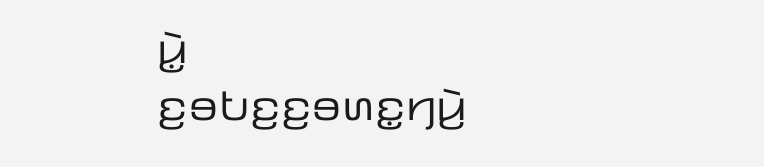ꤣꤧ꤭ ꤢ꤬ꤋꤝꤢ꤬ꤢ꤬ꤋꤛꤢ꤭ꤚꤣꤧ꤬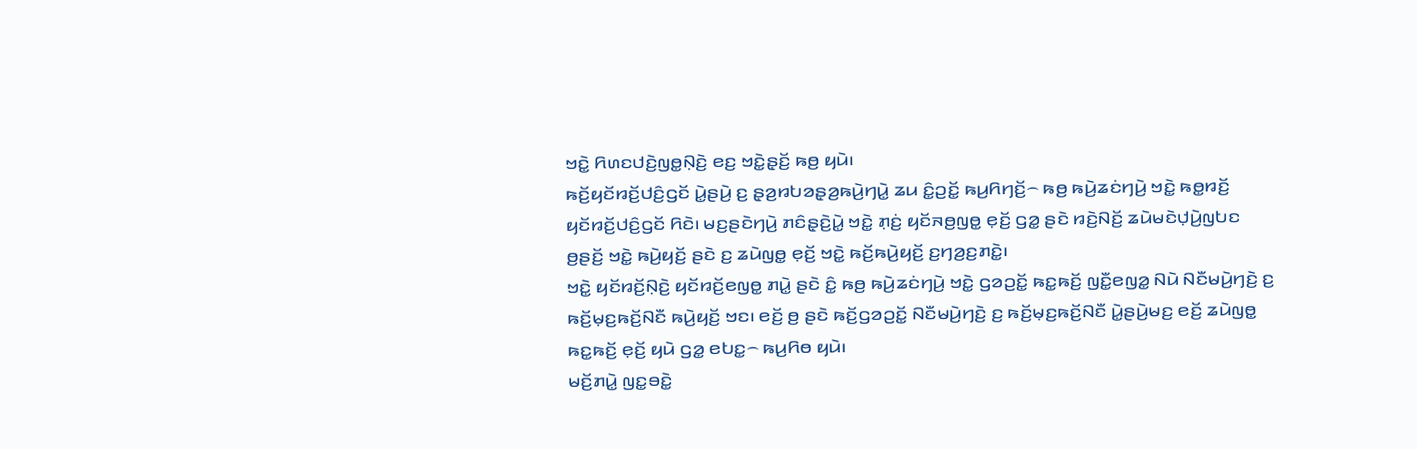ꤠꤢꤧ꤭ ꤖꤛꤢꤓꤢꤧ꤬ꤜꤥ꤭ꤡ꤫ꤢꤧ꤬ ꤕꤢ꤬ ꤠꤢꤧ꤭ꤔ꤫ꤢꤩ꤬ ꤒꤥ꤬ ꤟꤣꤧ꤯
ꤒꤢꤩ꤬ꤟꤢꤩꤙꤢꤩ꤬ꤓꤢꤨ꤬ꤞꤢꤩ ꤣꤧ꤭ꤔꤣꤧ꤬ ꤢ꤬ ꤔ꤫ꤤ꤬ꤙꤝꤤꤔ꤫ꤤ꤬ꤒꤣꤧ꤬ꤚꤣꤧ꤭ ꤘꤣ ꤢꤨ꤭ꤑꤢꤩ꤭ ꤒꤣ꤬ꤖꤚꤢꤩ꤬꤮ ꤒꤥ꤬ ꤒꤣꤧ꤬ꤘꤢꤦꤚꤣꤧ꤬ ꤠꤢꤧ꤭ ꤒꤥ꤭ꤙꤢꤩ꤬ ꤟꤢꤩꤙꤢꤩ꤬ꤓꤢꤨ꤬ꤞꤢꤩ ꤖꤢꤧ꤯ ꤗꤢ꤬ꤔꤢꤧꤚꤣꤧ꤬ ꤊꤢꤨꤔ꤫ꤢꤧ꤬ꤣꤧ꤭ ꤠꤢꤧ꤭ ꤊ꤫ꤢꤦ꤬ ꤟꤢꤩꤏꤥ꤬ꤜꤥ꤭ ꤕ꤫ꤢꤩ꤬ ꤞꤤ꤭ ꤔꤢꤧ ꤙꤢꤧ꤬ꤡꤢꤩ꤬ ꤘꤣꤧꤗꤢꤧꤓ꤫ꤣꤧ꤬ꤜꤝꤢ ꤥ꤬ꤔꤢꤩ꤬ ꤠꤢꤧ꤭ ꤒꤣꤧ꤬ꤟꤢꤩ꤬ ꤔꤢꤧ ꤢ꤬ ꤘꤣꤧꤜꤥ꤭ ꤕ꤫ꤢꤩ꤬ ꤠꤢꤧ꤭ ꤒꤢꤩ꤬ꤒꤣꤧ꤬ꤟꤢꤩ꤬ ꤢ꤬ꤚꤤ꤬ꤢ꤬ꤊꤢꤧ꤭꤯
ꤠꤢꤧ꤭ ꤟꤢꤩꤙꤢꤩ꤬ꤡ꤫ꤢꤧ꤬ ꤟꤢꤩꤙꤢꤩ꤬ꤕꤜꤥ꤭ ꤊꤣꤧ꤭ ꤔꤢꤧ ꤢꤨ꤭ ꤒꤥ꤬ ꤒꤣꤧ꤬ꤘꤢꤦꤚꤣꤧ꤬ ꤠꤢꤧ꤭ ꤞꤤꤑꤢꤩ꤭ ꤒꤢ꤭ꤒꤢꤩ꤬ ꤜꤢꤪ꤭ꤕꤜꤤ꤭ ꤡꤣꤧ ꤡꤢꤪꤗꤣꤧ꤬ꤚꤢꤧ꤬ ꤢ꤬ ꤒꤢꤩ꤬ꤗ꤫ꤢ꤬ꤒꤢꤩ꤬ꤡꤢꤪ ꤒꤣꤧ꤬ꤟꤢꤩ꤬ ꤠꤢ꤯ ꤕꤢꤩ꤬ ꤥ꤬ ꤔꤢꤧ ꤒꤢꤩ꤬ꤞꤤꤑꤢꤩ꤭ ꤡꤢꤪꤗꤣꤧ꤬ꤚꤢꤧ꤬ ꤢ꤬ ꤒꤢꤩ꤬ꤗ꤫ꤢ꤬ꤒꤢꤩ꤬ꤡꤢꤪ ꤣꤧ꤭ꤔꤣꤧ꤬ꤗꤢ꤬ ꤕꤢꤩ꤬ ꤘꤣꤧꤜꤥ꤭ ꤒꤢ꤭ꤒꤢꤩ꤬ ꤕ꤫ꤢꤩ꤬ ꤟꤣꤧ ꤞꤤ꤭ ꤕꤝꤢ꤭꤮ ꤒꤣ꤬ꤖꤥ ꤟꤣꤧ꤯
ꤗꤢꤩ꤬ꤊꤣꤧ꤭ ꤜꤢ꤭ꤋꤢꤧ꤭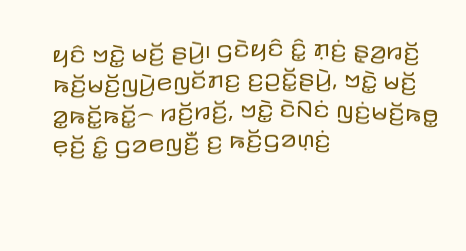ꤟꤢꤨ ꤠꤢꤧ꤭ ꤗꤢꤩ꤬ ꤔꤣꤧ꤬꤯ ꤞꤢꤧꤟꤢꤨ ꤢꤨ꤭ ꤊ꤫ꤢꤦ꤬ ꤔ꤫ꤤ꤬ꤙꤢꤩ꤬ ꤒꤢꤩ꤬ꤗꤢꤩ꤬ꤜꤣꤧ꤬ꤕꤜꤢꤩꤊꤢ꤬ ꤢ꤬ꤑꤢꤩ꤭ꤔꤣꤧ꤬, ꤠꤢꤧ꤭ ꤗꤢꤩ꤬ ꤤ꤭ꤒꤢꤩ꤭ꤒꤢꤩ꤭꤮ ꤙꤢꤩ꤬ꤙꤢꤩ꤬, ꤠꤢꤧ꤭ ꤢꤧꤡꤢꤦ ꤜꤢꤦ꤬ꤗꤢꤩ꤬ꤒꤥ꤭ ꤕ꤫ꤢꤩ꤬ ꤢꤨ꤭ ꤞꤤꤕꤜꤢꤪ꤬ ꤢ꤬ ꤒꤢꤩ꤬ꤞꤤꤛ꤫ꤢꤦ꤬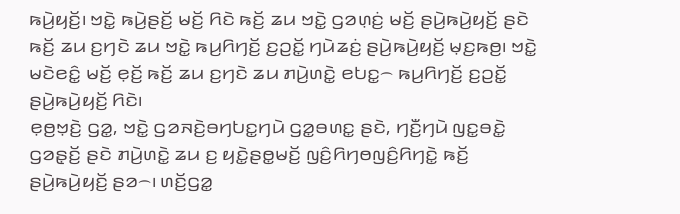ꤒꤣꤧ꤬ꤟꤢꤩ꤬꤯ ꤠꤢꤧ꤭ ꤒꤣꤧ꤬ꤔꤢꤩ꤬ ꤗꤢꤩ꤬ ꤖꤢꤧ ꤒꤢꤩ꤬ ꤘꤣ ꤠꤢꤧ꤭ ꤞꤤꤛ꤫ꤢꤦ꤬ ꤗꤢꤩ꤬ ꤔꤣꤧ꤬ꤒꤣꤧ꤬ꤟꤢꤩ꤬ ꤔꤢꤧ ꤒꤢꤩ꤬ ꤘꤣ ꤢ꤬ꤚꤢꤧ ꤘꤣ ꤠꤢꤧ꤭ ꤒꤣ꤬ꤖꤚꤢꤩ꤬ ꤢ꤬ꤑꤢꤩ꤭ ꤚꤣꤧꤘꤢꤦ꤬ ꤔꤣꤧ꤬ꤒꤣꤧ꤬ꤟꤢꤩ꤬ ꤗ꤫ꤢ꤬ꤒꤥ꤬꤯ ꤠꤢꤧ꤭ ꤗꤢꤧꤕꤢꤨ꤭ ꤗꤢꤩ꤬ ꤕ꤫ꤢꤩ꤬ ꤒꤢꤩ꤬ ꤘꤣ ꤢ꤬ꤚꤢꤧ ꤘꤣ ꤊꤣꤧ꤬ꤛꤢꤧ꤭ ꤕꤝꤢ꤭꤮ ꤒꤣ꤬ꤖꤚꤢꤩ꤬ ꤢ꤬ꤑꤢꤩ꤭ ꤔꤣꤧ꤬ꤒꤣꤧ꤬ꤟꤢꤩ꤬ ꤖꤢꤧ꤯
ꤕ꤫ꤥ꤬ꤠ꤫ꤢꤧ꤬ ꤞꤤ꤭, ꤠꤢꤧ꤭ ꤞꤤꤏꤢꤧ꤬ꤋꤚꤝꤢ꤭ꤚꤣꤧ ꤞꤤ꤭ꤋꤛꤢ꤭ ꤔꤢꤧ, ꤚꤢꤪ꤬ꤚꤣꤧ ꤜꤢ꤭ꤋꤢꤧ꤭ ꤞꤤꤔ꤫ꤢꤩ꤬ ꤔꤢꤧ ꤊꤣꤧ꤬ꤛꤢꤧ꤭ ꤘꤣ ꤢ꤬ ꤟꤢꤧ꤭ꤔꤥ꤭ꤗꤢꤩ꤬ ꤜꤢꤨ꤬ꤖꤚꤥꤜꤢꤨ꤬ꤖꤚꤢꤧ꤭ ꤒꤢꤩ꤬ ꤔꤣꤧ꤬ꤒꤣꤧ꤬ꤟꤢꤩ꤬ ꤔꤤ꤮꤯ ꤛꤢꤩ꤬ꤞꤤ꤭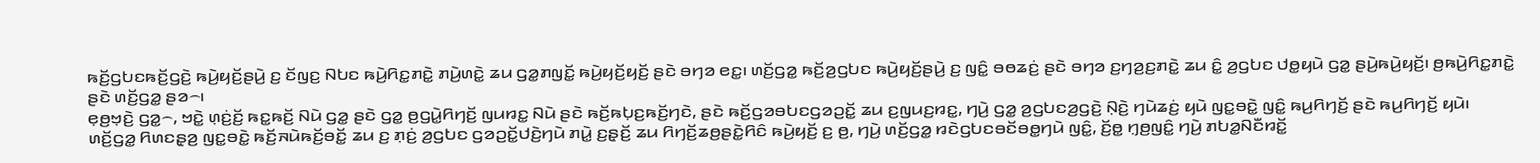ꤒꤢꤩ꤬ꤞꤝꤢꤒꤢꤩ꤬ꤞꤢꤧ꤬ ꤒꤣꤧ꤬ꤟꤢꤩ꤬ꤔꤣꤧ꤬ ꤢ꤬ ꤢꤩꤜꤢ꤬ ꤡꤝꤢ ꤒꤣꤧ꤬ꤖꤢ꤭ꤊꤢꤧ꤭ ꤊꤣꤧ꤬ꤛꤢꤧ꤭ ꤘꤣ ꤞꤤ꤭ꤊꤜꤢꤩ꤭ ꤒꤣꤧ꤬ꤟꤢꤩ꤬ꤟꤢꤩ꤬ ꤔꤢꤧ ꤋꤚꤤ ꤕꤢ꤭꤯ ꤛꤢꤩ꤬ꤞꤤ꤭ ꤒꤢꤩ꤬ꤤ꤬ꤞꤝꤢ ꤒꤣꤧ꤬ꤟꤢꤩ꤬ꤔꤣꤧ꤬ ꤢ꤬ ꤜꤢꤨ꤭ ꤋꤥꤘꤢꤦ꤬ ꤔꤢꤧ ꤋꤚꤤ ꤢ꤬ꤚꤤ꤬ꤢ꤬ꤊꤢꤧ꤭ ꤘꤣ ꤢꤨ꤭ ꤤ꤬ꤞꤝꤢ ꤓꤥ꤭ꤟꤣꤧ ꤞꤤ꤭ ꤔꤣꤧ꤬ꤒꤣꤧ꤬ꤟꤢꤩ꤬꤯ ꤥ꤬ꤒꤣꤧ꤬ꤖꤢ꤭ꤊꤢꤧ꤭ ꤔꤢꤧ ꤛꤢꤩ꤬ꤞꤤ꤭ ꤔꤤ꤮꤯
ꤕ꤫ꤥ꤬ꤠ꤫ꤢꤧ꤬ ꤞꤤ꤭꤮, ꤠꤢꤧ꤭ ꤛ꤫ꤢꤦ꤬ꤢꤩ꤬ ꤒꤢ꤭ꤒꤢꤩ꤬ ꤡꤣꤧ ꤞꤤ꤭ ꤔꤢꤧ ꤞꤤ꤭ ꤥ꤬ꤞꤣꤧ꤭ꤖꤚꤢꤩ꤬ ꤜꤣꤙꤢ꤭ ꤡꤣꤧ ꤔꤢꤧ ꤒꤢꤩ꤬ꤒꤝ꤫ꤢ꤬ꤒꤢꤩ꤬ꤚꤢꤧ, ꤔꤢꤧ ꤒꤢꤩ꤬ꤞꤤꤋꤝꤢꤞꤤꤑꤢꤩ꤭ ꤘꤣ ꤢ꤬ꤜꤣꤢ꤬ꤙꤢ꤭, ꤚꤣꤧ꤬ ꤞꤤ꤭ ꤤ꤬ꤞꤝꤢꤤ꤬ꤞꤢꤧ꤬ ꤡ꤫ꤢꤧ꤬ ꤚꤣꤧꤘꤢꤦ꤬ ꤟꤣꤧ ꤜꤢ꤭ꤋꤢꤧ꤭ ꤜꤢꤨ꤭ ꤒꤣ꤬ꤖꤚꤢꤩ꤬ ꤔꤢꤧ ꤒꤣ꤬ꤖꤚꤢꤩ꤬ ꤟꤣꤧ꤯
ꤛꤢꤩ꤬ꤞꤤ꤭ ꤖꤛꤢꤔ꤫ꤤ꤬ ꤜꤢ꤭ꤋꤢꤧ꤭ ꤒꤢꤩ꤬ꤏꤣꤧꤒꤢꤩ꤬ꤋꤢꤩ꤭ ꤘꤣ ꤢ꤬ ꤊ꤫ꤢꤦ꤬ ꤤ꤬ꤞꤝꤢ ꤞꤤꤑꤢꤩ꤭ꤓꤢꤧ꤬ꤚꤣꤧ ꤊꤣꤧ꤭ ꤢ꤬ꤔ꤫ꤢꤩ꤬ ꤘꤣ ꤖꤚꤢꤩ꤬ꤘꤥ꤬ꤔꤢꤧ꤭ꤖꤢꤨ ꤒꤣꤧ꤬ꤟꤢꤩ꤬ ꤢ꤬ ꤥ꤬, ꤚꤣꤧ꤬ ꤛꤢꤩ꤬ꤞꤤ꤭ ꤙꤢꤧꤞꤝꤢꤋꤢꤩꤋꤥ꤭ꤚꤣꤧ ꤜꤢꤨ꤭, ꤢꤩ꤬ꤥ꤭ ꤚ꤫ꤥ꤬ꤜꤢꤨ꤭ ꤚꤣꤧ꤬ ꤊꤝꤤ꤭ꤡꤢꤪꤙꤢꤩ꤭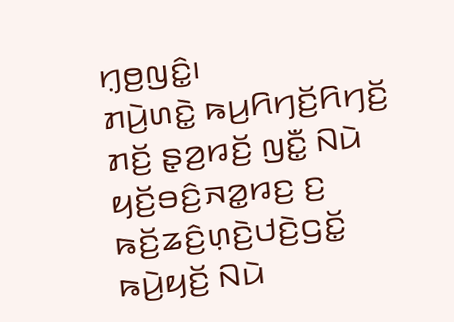ꤚ꤫ꤥ꤬ꤜꤢꤨ꤭꤯
ꤊꤣꤧ꤬ꤛꤢꤧ꤭ ꤒꤣ꤬ꤖꤚꤢꤩ꤬ꤖꤚꤢꤩ꤬ ꤊꤢꤩ꤬ ꤔ꤫ꤤ꤬ꤙꤢꤩ꤬ ꤜꤢꤪ꤭ ꤡꤣꤧ ꤟꤢꤩ꤬ꤋꤢꤨ꤬ꤏꤤ꤭ꤙꤢ꤬ ꤢ꤬ ꤒꤢꤩ꤬ꤘꤢꤨ꤬ꤛ꤫ꤢꤧ꤬ꤓꤢꤧ꤬ꤞꤢꤩ꤭ ꤒꤣꤧ꤬ꤟꤢꤩ꤬ ꤡꤣꤧ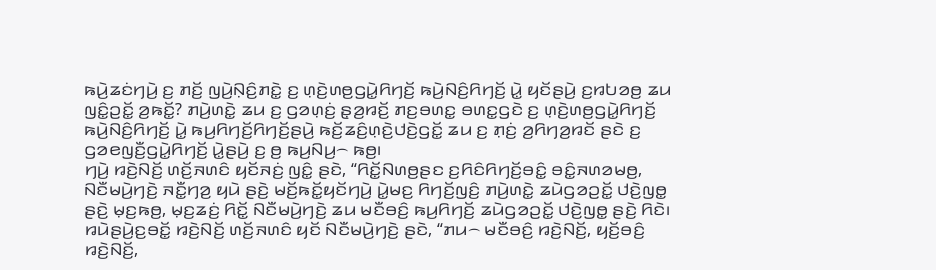ꤒꤣꤧ꤬ꤘꤢꤦꤚꤣꤧ꤬ ꤢ꤬ ꤊꤢꤩ꤬ ꤜꤣꤧ꤬ꤡ꤫ꤢꤨ꤬ꤊꤢꤧ꤭ ꤢ꤬ ꤛ꤫ꤢꤧ꤬ꤛꤥ꤬ꤞꤣꤧ꤭ꤖꤚꤢꤩ꤬ ꤒꤣꤧ꤬ꤡꤢꤨ꤬ꤖꤚꤢꤩ꤬ ꤣꤧ꤭ ꤟꤢꤩꤔꤣꤧ꤬ ꤢ꤬ꤙꤝꤤꤥ꤬ ꤘꤣ ꤜꤢꤨ꤭ꤑꤢꤩ꤭ ꤤ꤬ꤒꤢꤩ꤭? ꤊꤣꤧ꤬ꤛꤢꤧ꤭ ꤘꤣ ꤢ꤬ ꤞꤤꤛ꤫ꤢꤦ꤬ ꤔ꤫ꤤ꤬ꤙꤢꤩ꤬ ꤊꤢ꤬ꤋꤛꤢ꤭ ꤋꤛꤢ꤭ꤞꤢꤧ ꤢ꤬ ꤛ꤫ꤢꤧ꤬ꤛꤥ꤬ꤞꤣꤧ꤭ꤖꤚꤢꤩ꤬ ꤒꤣꤧ꤬ꤡꤢꤨ꤬ꤖꤚꤢꤩ꤬ ꤣꤧ꤭ ꤒꤣ꤬ꤖꤚꤢꤩ꤬ꤖꤚꤢꤩ꤬ꤔꤣꤧ꤬ ꤒꤢꤩ꤬ꤘꤢꤨ꤬ꤛ꤫ꤢꤧ꤬ꤓꤢꤧ꤬ꤞꤢꤩ꤭ ꤘꤣ ꤢ꤬ ꤊ꤫ꤢꤦ꤬ ꤤ꤬ꤖꤚꤤ꤬ꤙꤢꤩ ꤔꤢꤧ ꤢ꤬ ꤞꤤꤕꤜꤢꤪ꤬ꤞꤣꤧ꤭ꤖꤚꤢꤩ꤬ ꤣꤧ꤭ꤔꤣꤧ꤬ ꤢ꤬ ꤥ꤬ ꤒꤣ꤬ꤡꤣ꤬꤮ ꤒꤥ꤬꤯
ꤚꤣꤧ꤬ ꤙꤢꤧ꤬ꤡꤢꤩ꤬ ꤛꤢꤩ꤬ꤏꤛꤢꤨ ꤟꤢꤩꤏꤢꤦ꤬ ꤜꤢꤨ꤭ ꤔꤢꤧ, “ꤖꤢꤩ꤭ꤡꤛꤥ꤬ꤔꤢ ꤢ꤬ꤖꤢꤨꤖꤚꤢꤩ꤬ꤋꤢꤨ꤭ ꤋꤢꤨ꤭ꤏꤛꤤꤗꤥ꤬, ꤡꤢꤪꤗꤣꤧ꤬ꤚꤢꤧ꤬ ꤏꤢꤪ꤭ꤚꤤ꤬ ꤟꤣꤧ ꤔꤢꤧ꤬ ꤗꤢꤩ꤬ꤒꤢꤩ꤭ꤟꤢꤩꤚꤣꤧ꤬ ꤣꤧ꤭ꤗꤢ꤬ ꤖꤚꤢꤩ꤬ꤜꤢꤨ꤬ ꤊꤣꤧ꤬ꤛꤢꤧ꤭ ꤘꤣꤧꤞꤤꤑꤢꤩ꤭ ꤓꤢꤧ꤬ꤜꤥ꤭ ꤔꤢꤧ꤬ ꤗ꤫ꤢ꤬ꤒꤥ꤬, ꤗ꤫ꤢ꤬ꤘꤢꤦ꤬ ꤖꤢꤩ꤭ ꤡꤢꤪꤗꤣꤧ꤬ꤚꤢꤧ꤬ ꤘꤣ ꤗꤢꤪꤋꤢꤨ꤬ ꤒꤣ꤬ꤖꤚꤢꤩ꤬ ꤘꤣꤧꤞꤤꤑꤢꤩ꤭ ꤓꤢꤧ꤬ꤜꤥ꤭ ꤔꤢꤧ꤬ ꤖꤢꤧ꤯
ꤙꤣꤧꤔꤣꤧ꤬ꤢ꤬ꤋꤢꤩ꤭ ꤙꤢꤧ꤬ꤡꤢꤩ꤬ ꤛꤢꤩ꤬ꤏꤛꤢꤨ ꤟꤢꤩ ꤡꤢꤪꤗꤣꤧ꤬ꤚꤢꤧ꤬ ꤔꤢꤧ, “ꤊꤣ꤮ ꤗꤢꤪꤋꤢꤨ꤬ ꤙꤢꤧ꤬ꤡꤢꤩ꤬, ꤟꤢꤩ꤬ꤋꤢꤨ꤬ ꤙꤢꤧ꤬ꤡꤢꤩ꤬,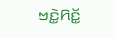ꤠꤢꤧ꤭ꤖꤢꤩ꤭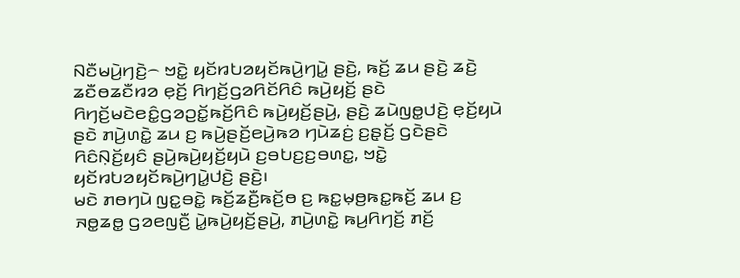ꤡꤢꤪꤗꤣꤧ꤬ꤚꤢꤧ꤬꤮ ꤠꤢꤧ꤭ ꤟꤢꤩꤙꤝꤤꤟꤢꤩꤒꤣꤧ꤬ꤚꤣꤧ꤭ ꤔꤢꤧ꤬, ꤒꤢꤩ꤬ ꤘꤣ ꤔꤢꤧ꤬ ꤘꤢꤧ꤬ ꤘꤢꤪꤥꤘꤢꤪꤙꤤ ꤕ꤫ꤢꤩ꤬ ꤖꤚꤢꤩ꤬ꤞꤤꤖꤢꤩꤖꤢꤨ ꤒꤣꤧ꤬ꤟꤢꤩ꤬ ꤔꤢꤧ ꤖꤚꤢꤩ꤬ꤗꤢꤧꤕꤢꤨ꤭ꤞꤤꤑꤢꤩ꤭ꤒꤢꤩ꤬ꤖꤢꤨ ꤒꤣꤧ꤬ꤟꤢꤩ꤬ꤔꤣꤧ꤬, ꤔꤢꤧ꤬ ꤘꤣꤧꤜꤥ꤭ꤓꤢꤧ꤬ ꤕ꤫ꤢꤩ꤬ꤟꤣꤧ ꤔꤢꤧ ꤊꤣꤧ꤬ꤛꤢꤧ꤭ ꤘꤣ ꤢ꤬ ꤒꤣꤧ꤬ꤔꤢꤩ꤬ꤕꤣꤧ꤬ꤒꤤ ꤚꤣꤧꤘꤢꤦ꤬ ꤢ꤬ꤔ꤫ꤢꤩ꤬ ꤞꤢꤧꤔꤢꤧ ꤖꤢꤨꤡ꤫ꤢꤩ꤬ꤟꤢꤨ ꤔꤣꤧ꤬ꤒꤣꤧ꤬ꤟꤢꤩ꤬ꤟꤣꤧ ꤢ꤬ꤋꤝꤢ꤬ꤢ꤬ꤋꤛꤢ꤭, ꤠꤢꤧ꤭ ꤟꤢꤩꤙꤝꤤꤟꤢꤩꤒꤣꤧ꤬ꤚꤣꤧ꤭ꤓꤢꤧ꤬ ꤔꤢꤧ꤬꤯
ꤗꤢꤧ ꤊꤥꤚꤣꤧ ꤜꤢ꤭ꤋꤢꤧ꤭ ꤒꤢꤩ꤬ꤘꤢꤪ꤬ꤒꤢꤩ꤬ꤥ ꤢ꤬ ꤒꤢ꤭ꤗ꤫ꤥ꤬ꤒꤢ꤭ꤒꤢꤩ꤬ ꤘꤣ ꤢ꤬ ꤏꤥ꤭ꤘꤥ꤭ ꤞꤤꤕꤜꤢꤪ꤬ ꤣꤧ꤭ꤒꤣꤧ꤬ꤟꤢꤩ꤬ꤔꤣꤧ꤬, ꤊꤣꤧ꤬ꤛꤢꤧ꤭ ꤒꤣ꤬ꤖꤚꤢꤩ꤬ ꤊꤢꤩ꤬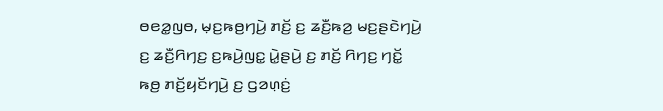ꤥꤕꤤ꤭ꤜꤥ, ꤗ꤫ꤢ꤬ꤒꤥ꤬ꤚꤣꤧ꤬ ꤊꤢꤩ꤬ ꤢ꤬ ꤘꤢꤪ꤬ꤒꤤ꤬ ꤗꤢ꤬ꤔꤢꤧꤚꤣꤧ꤬ ꤢ꤬ ꤘꤢꤪ꤬ꤖꤚꤢ꤬ ꤢ꤬ꤒꤣꤧ꤬ꤜꤢ꤭ ꤣꤧ꤭ꤔꤣꤧ꤬ ꤢ꤬ ꤊꤢꤩ꤬ ꤖꤚꤢ꤬ ꤚꤢꤩ꤭ ꤒꤥ꤬ ꤊꤢꤩ꤬ꤟꤢꤩꤚꤣꤧ꤬ ꤢ꤬ ꤞꤤꤛ꤫ꤢꤦ꤬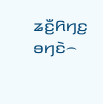ꤘꤢꤪ꤬ꤖꤚꤢ꤬ ꤋꤚꤢꤧ꤮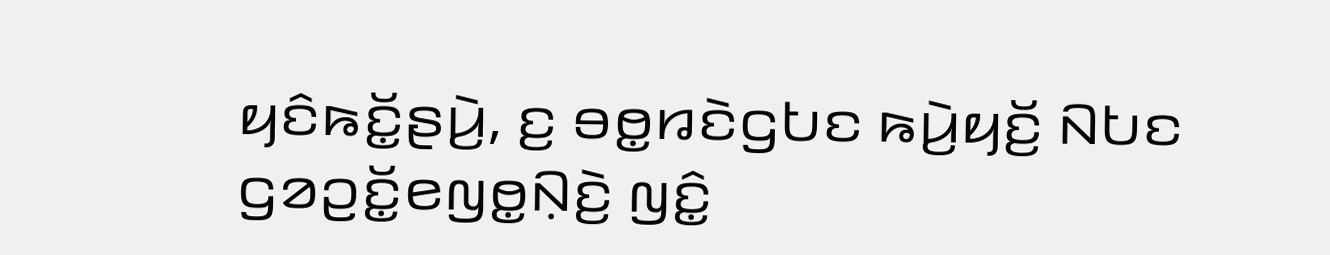ꤟꤢꤨꤒꤢꤩ꤭ꤔꤣꤧ꤬, ꤢ꤬ ꤋꤥ꤭ꤙꤢꤧꤞꤝꤢ ꤒꤣꤧ꤬ꤟꤢꤩ꤬ ꤡꤝꤢ ꤞꤤꤑꤢꤩ꤭ꤕꤜꤥ꤭ꤡ꤫ꤢꤧ꤬ ꤜꤢꤨ꤭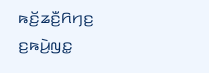ꤒꤢꤩ꤬ꤘꤢꤪ꤬ꤖꤚꤢ꤬ ꤢ꤬ꤒꤣꤧ꤬ꤜꤢ꤭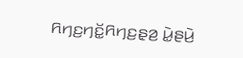ꤖꤚꤢ꤬ꤚꤢꤩ꤭ꤖꤚꤢ꤬ꤔ꤫ꤤ꤬ ꤣꤧ꤭ꤔꤣꤧ꤬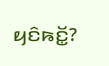ꤟꤢꤨꤒꤢꤩ꤭?